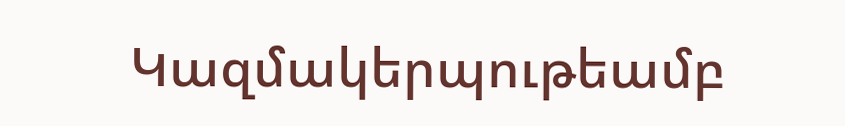Կազմակերպութեամբ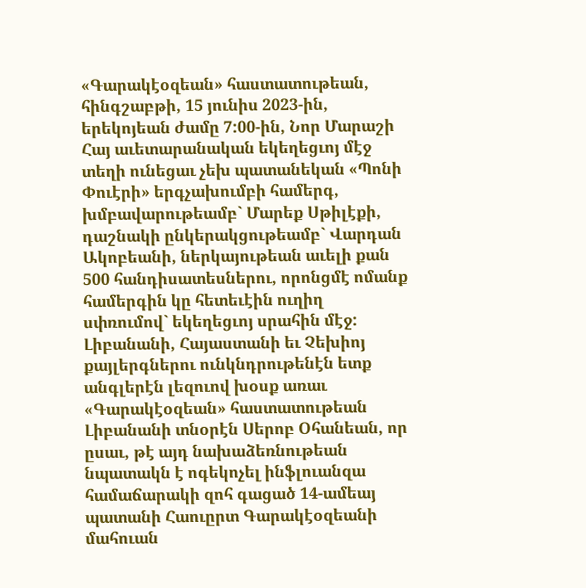«Գարակէօզեան» հաստատութեան, հինգշաբթի, 15 յունիս 2023-ին, երեկոյեան ժամը 7:00-ին, Նոր Մարաշի Հայ աւետարանական եկեղեցւոյ մէջ տեղի ունեցաւ չեխ պատանեկան «Պոնի Փուէրի» երգչախումբի համերգ, խմբավարութեամբ` Մարեք Սթիլէքի, դաշնակի ընկերակցութեամբ` Վարդան Ակոբեանի, ներկայութեան աւելի քան 500 հանդիսատեսներու, որոնցմէ ոմանք համերգին կը հետեւէին ուղիղ սփռումով` եկեղեցւոյ սրահին մէջ:
Լիբանանի, Հայաստանի եւ Չեխիոյ քայլերգներու ունկնդրութենէն ետք անգլերէն լեզուով խօսք առաւ «Գարակէօզեան» հաստատութեան Լիբանանի տնօրէն Սերոբ Օհանեան, որ ըսաւ, թէ այդ նախաձեռնութեան նպատակն է ոգեկոչել ինֆլուանզա համաճարակի զոհ գացած 14-ամեայ պատանի Հաուըրտ Գարակէօզեանի մահուան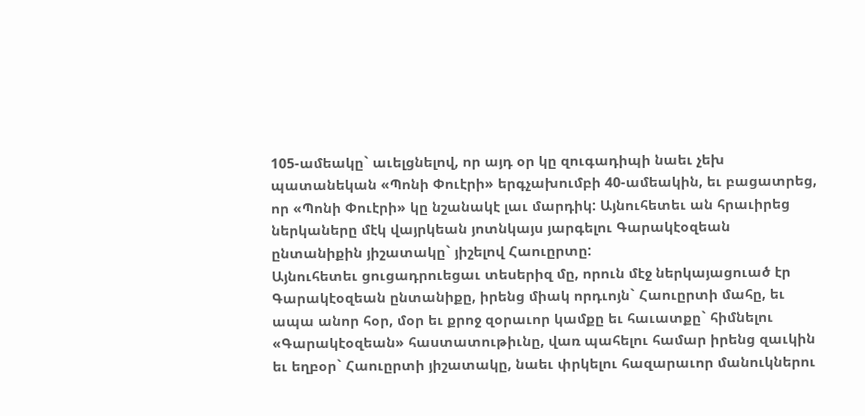105-ամեակը` աւելցնելով, որ այդ օր կը զուգադիպի նաեւ չեխ պատանեկան «Պոնի Փուէրի» երգչախումբի 40-ամեակին, եւ բացատրեց, որ «Պոնի Փուէրի» կը նշանակէ լաւ մարդիկ: Այնուհետեւ ան հրաւիրեց ներկաները մէկ վայրկեան յոտնկայս յարգելու Գարակէօզեան ընտանիքին յիշատակը` յիշելով Հաուըրտը:
Այնուհետեւ ցուցադրուեցաւ տեսերիզ մը, որուն մէջ ներկայացուած էր Գարակէօզեան ընտանիքը, իրենց միակ որդւոյն` Հաուըրտի մահը, եւ ապա անոր հօր, մօր եւ քրոջ զօրաւոր կամքը եւ հաւատքը` հիմնելու «Գարակէօզեան» հաստատութիւնը, վառ պահելու համար իրենց զաւկին եւ եղբօր` Հաուըրտի յիշատակը, նաեւ փրկելու հազարաւոր մանուկներու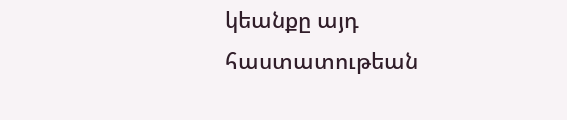կեանքը այդ հաստատութեան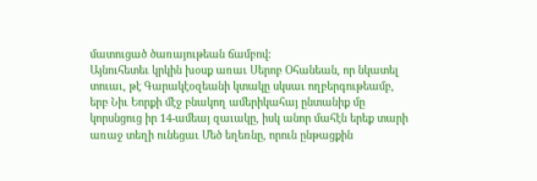մատուցած ծառայութեան ճամբով:
Այնուհետեւ կրկին խօսք առաւ Սերոբ Օհանեան, որ նկատել տուաւ, թէ Գարակէօզեանի կտակը սկսաւ ողբերգութեամբ, երբ Նիւ Եորքի մէջ բնակող ամերիկահայ ընտանիք մը կորսնցուց իր 14-ամեայ զաւակը, իսկ անոր մահէն երեք տարի առաջ տեղի ունեցաւ Մեծ եղեռնը, որուն ընթացքին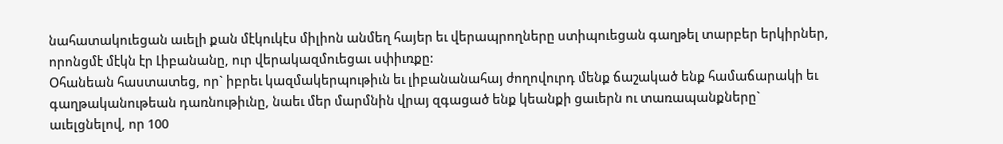նահատակուեցան աւելի քան մէկուկէս միլիոն անմեղ հայեր եւ վերապրողները ստիպուեցան գաղթել տարբեր երկիրներ, որոնցմէ մէկն էր Լիբանանը, ուր վերակազմուեցաւ սփիւռքը:
Օհանեան հաստատեց, որ` իբրեւ կազմակերպութիւն եւ լիբանանահայ ժողովուրդ մենք ճաշակած ենք համաճարակի եւ գաղթականութեան դառնութիւնը, նաեւ մեր մարմնին վրայ զգացած ենք կեանքի ցաւերն ու տառապանքները` աւելցնելով, որ 100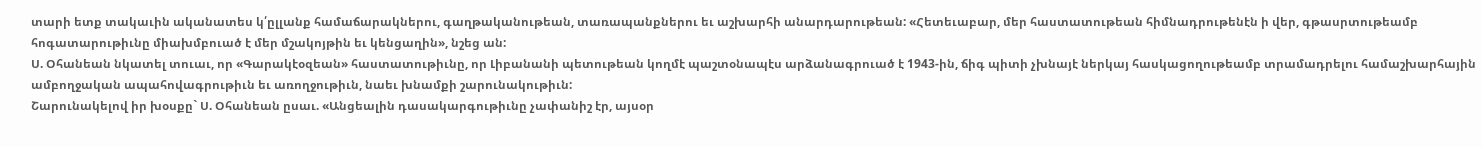տարի ետք տակաւին ականատես կ՛ըլլանք համաճարակներու, գաղթականութեան, տառապանքներու եւ աշխարհի անարդարութեան: «Հետեւաբար, մեր հաստատութեան հիմնադրութենէն ի վեր, գթասրտութեամբ հոգատարութիւնը միախմբուած է մեր մշակոյթին եւ կենցաղին», նշեց ան:
Ս. Օհանեան նկատել տուաւ, որ «Գարակէօզեան» հաստատութիւնը, որ Լիբանանի պետութեան կողմէ պաշտօնապէս արձանագրուած է 1943-ին, ճիգ պիտի չխնայէ ներկայ հասկացողութեամբ տրամադրելու համաշխարհային ամբողջական ապահովագրութիւն եւ առողջութիւն, նաեւ խնամքի շարունակութիւն:
Շարունակելով իր խօսքը` Ս. Օհանեան ըսաւ. «Անցեալին դասակարգութիւնը չափանիշ էր, այսօր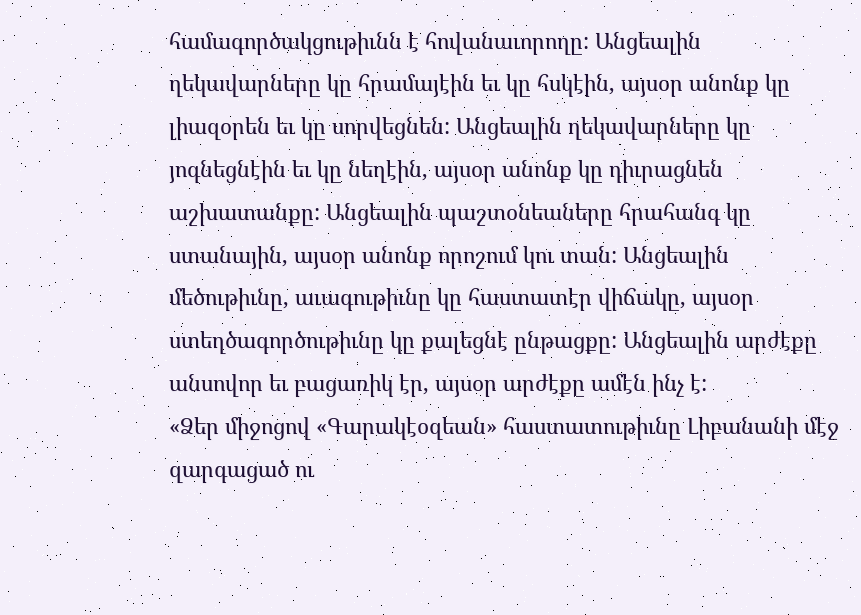համագործակցութիւնն է հովանաւորողը: Անցեալին ղեկավարները կը հրամայէին եւ կը հսկէին, այսօր անոնք կը լիազօրեն եւ կը սորվեցնեն: Անցեալին ղեկավարները կը յոգնեցնէին եւ կը նեղէին, այսօր անոնք կը դիւրացնեն աշխատանքը: Անցեալին պաշտօնեաները հրահանգ կը ստանային, այսօր անոնք որոշում կու տան: Անցեալին մեծութիւնը, աւագութիւնը կը հաստատէր վիճակը, այսօր ստեղծագործութիւնը կը քալեցնէ ընթացքը: Անցեալին արժէքը անսովոր եւ բացառիկ էր, այսօր արժէքը ամէն ինչ է:
«Ձեր միջոցով «Գարակէօզեան» հաստատութիւնը Լիբանանի մէջ զարգացած ու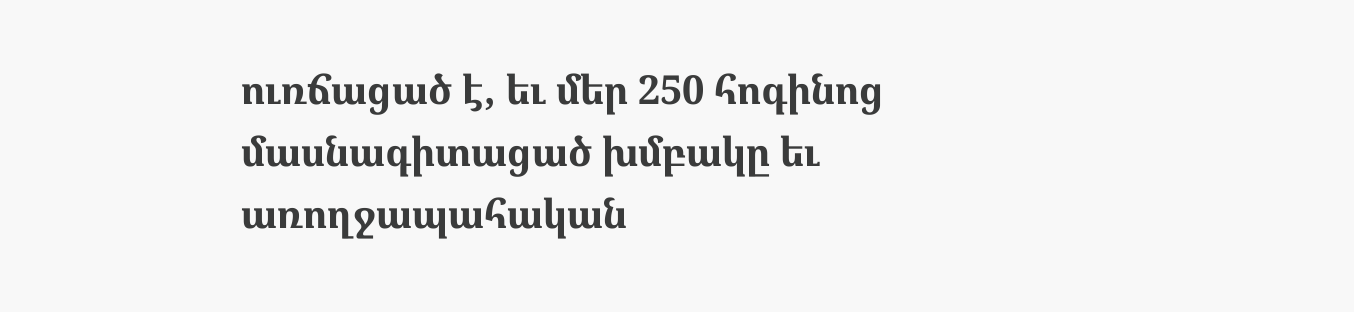ուռճացած է, եւ մեր 250 հոգինոց մասնագիտացած խմբակը եւ առողջապահական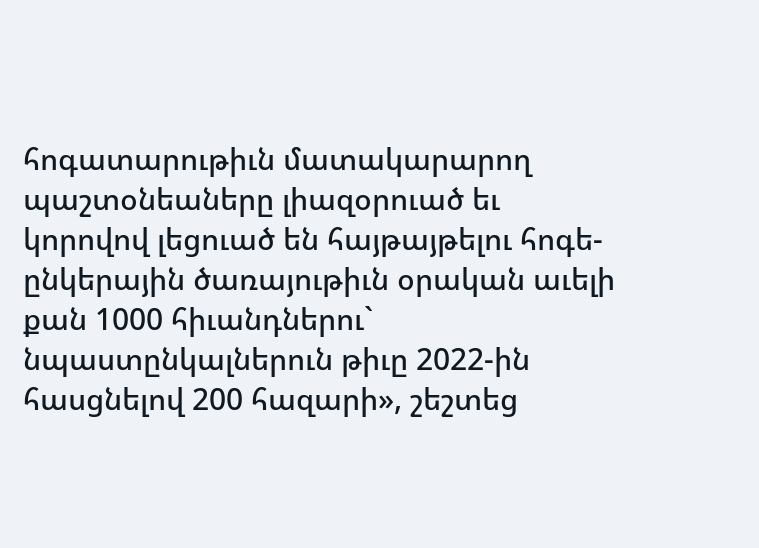հոգատարութիւն մատակարարող պաշտօնեաները լիազօրուած եւ կորովով լեցուած են հայթայթելու հոգե-ընկերային ծառայութիւն օրական աւելի քան 1000 հիւանդներու` նպաստընկալներուն թիւը 2022-ին հասցնելով 200 հազարի», շեշտեց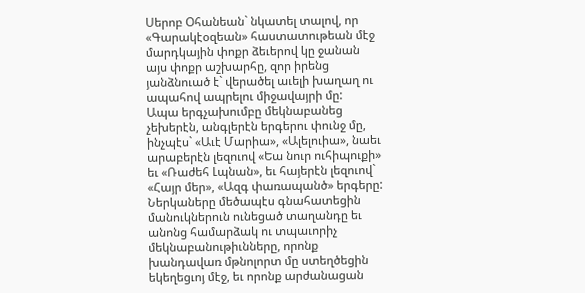Սերոբ Օհանեան` նկատել տալով, որ «Գարակէօզեան» հաստատութեան մէջ մարդկային փոքր ձեւերով կը ջանան այս փոքր աշխարհը, զոր իրենց յանձնուած է` վերածել աւելի խաղաղ ու ապահով ապրելու միջավայրի մը:
Ապա երգչախումբը մեկնաբանեց չեխերէն, անգլերէն երգերու փունջ մը, ինչպէս` «Աւէ Մարիա», «Ալելուիա», նաեւ արաբերէն լեզուով «Եա նուր ուհիպուքի» եւ «Ռաժեհ Լպնան», եւ հայերէն լեզուով` «Հայր մեր», «Ազգ փառապանծ» երգերը:
Ներկաները մեծապէս գնահատեցին մանուկներուն ունեցած տաղանդը եւ անոնց համարձակ ու տպաւորիչ մեկնաբանութիւնները, որոնք խանդավառ մթնոլորտ մը ստեղծեցին եկեղեցւոյ մէջ, եւ որոնք արժանացան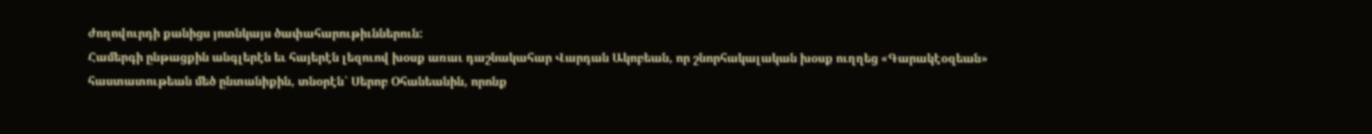ժողովուրդի քանիցս յոտնկայս ծափահարութիւններուն:
Համերգի ընթացքին անգլերէն եւ հայերէն լեզուով խօսք առաւ դաշնակահար Վարդան Ակոբեան, որ շնորհակալական խօսք ուղղեց «Գարակէօզեան» հաստատութեան մեծ ընտանիքին, տնօրէն` Սերոբ Օհանեանին, որոնք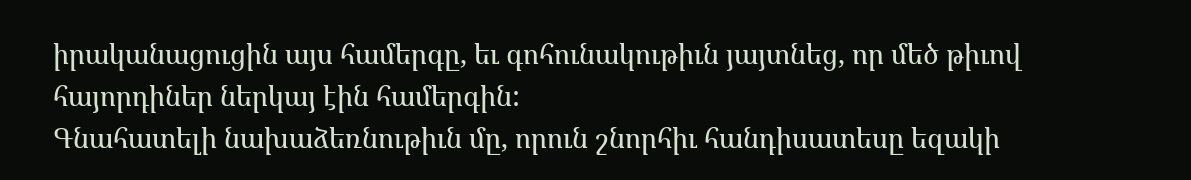իրականացուցին այս համերգը, եւ գոհունակութիւն յայտնեց, որ մեծ թիւով հայորդիներ ներկայ էին համերգին:
Գնահատելի նախաձեռնութիւն մը, որուն շնորհիւ հանդիսատեսը եզակի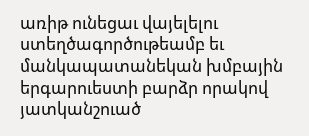առիթ ունեցաւ վայելելու ստեղծագործութեամբ եւ մանկապատանեկան խմբային երգարուեստի բարձր որակով յատկանշուած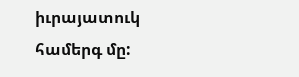իւրայատուկ համերգ մը: